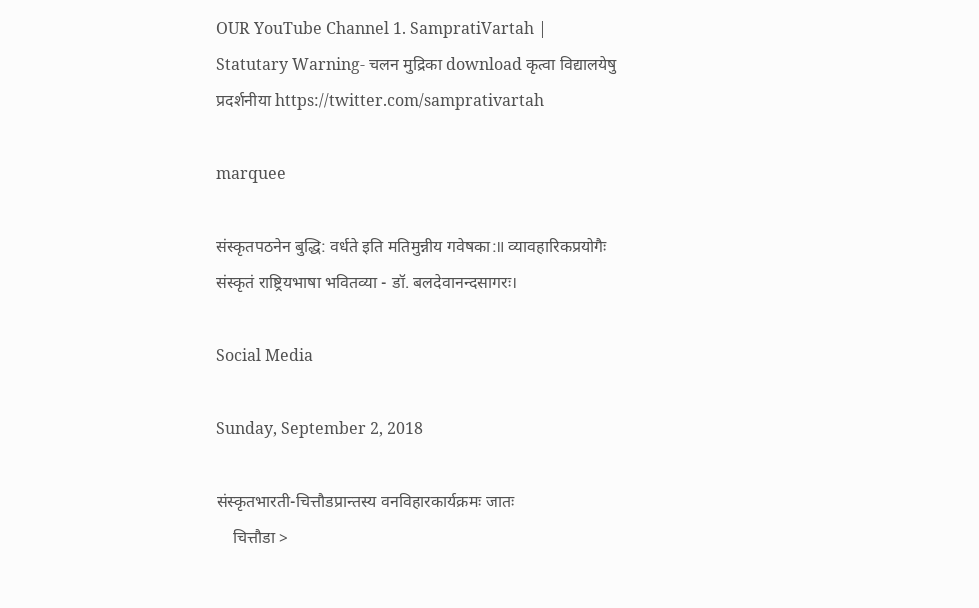OUR YouTube Channel 1. SampratiVartah |
Statutary Warning- चलन मुद्रिका download कृत्वा विद्यालयेषु प्रदर्शनीया https://twitter.com/samprativartah

marquee

संस्कृतपठनेन बुद्धि: वर्धते इति मतिमुन्नीय गवेषका:॥ व्यावहारिकप्रयोगैः संस्कृतं राष्ट्रियभाषा भवितव्या - डॉ. बलदेवानन्दसागरः।

Social Media

Sunday, September 2, 2018

संस्कृतभारती-चित्तौडप्रान्तस्य वनविहारकार्यक्रमः जातः
    चित्तौडा >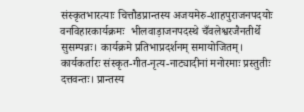संस्कृतभारत्याः चित्तौडप्रान्तस्य अजयमेरु-शाहपुराजनपदयोः वनविहारकार्यक्रमः  भीलवाड़ाजनपदस्थे चँवलेश्वरजैनतीर्थे सुसम्पन्नः। कार्यक्रमे प्रतिभाप्रदर्शनम् समायोजितम्। कार्यकर्तारः संस्कृत-गीत-नृत्य-नाट्यादीनां मनोरमाः प्रस्तुतीः दत्तवन्तः। प्रान्तस्य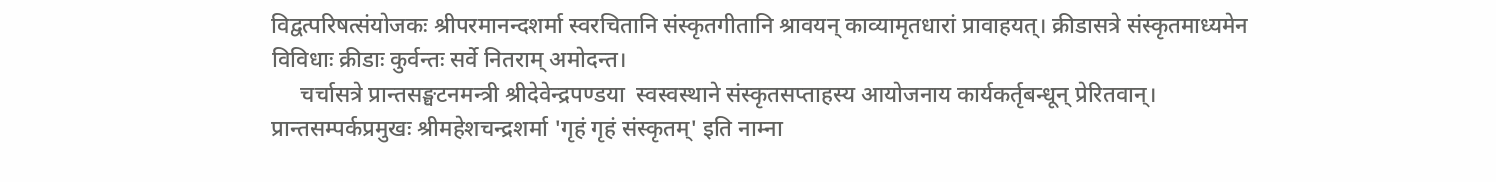विद्वत्परिषत्संयोजकः श्रीपरमानन्दशर्मा स्वरचितानि संस्कृतगीतानि श्रावयन् काव्यामृतधारां प्रावाहयत्। क्रीडासत्रे संस्कृतमाध्यमेन विविधाः क्रीडाः कुर्वन्तः सर्वे नितराम् अमोदन्त।
     चर्चासत्रे प्रान्तसङ्घटनमन्त्री श्रीदेवेन्द्रपण्डया  स्वस्वस्थाने संस्कृतसप्ताहस्य आयोजनाय कार्यकर्तृबन्धून् प्रेरितवान्। प्रान्तसम्पर्कप्रमुखः श्रीमहेशचन्द्रशर्मा 'गृहं गृहं संस्कृतम्' इति नाम्ना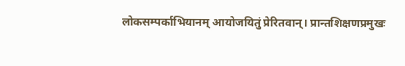लोकसम्पर्काभियानम् आयोजयितुं प्रेरितवान्। प्रान्तशिक्षणप्रमुखः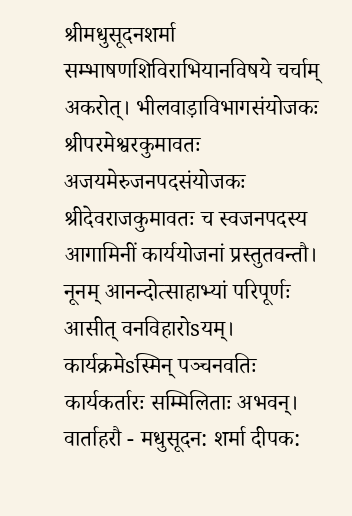श्रीमधुसूदनशर्मा सम्भाषणशिविराभियानविषये चर्चाम् अकरोत्। भीलवाड़ाविभागसंयोजकः श्रीपरमेश्वरकुमावतः अजयमेरुजनपदसंयोजकः श्रीदेवराजकुमावतः च स्वजनपदस्य आगामिनीं कार्ययोजनां प्रस्तुतवन्तौ।  नूनम् आनन्दोत्साहाभ्यां परिपूर्णः आसीत् वनविहारोsयम्। कार्यक्रमेsस्मिन् पञ्चनवतिः कार्यकर्तारः सम्मिलिताः अभवन्।
वार्ताहरौ - मधुसूदन: शर्मा दीपक: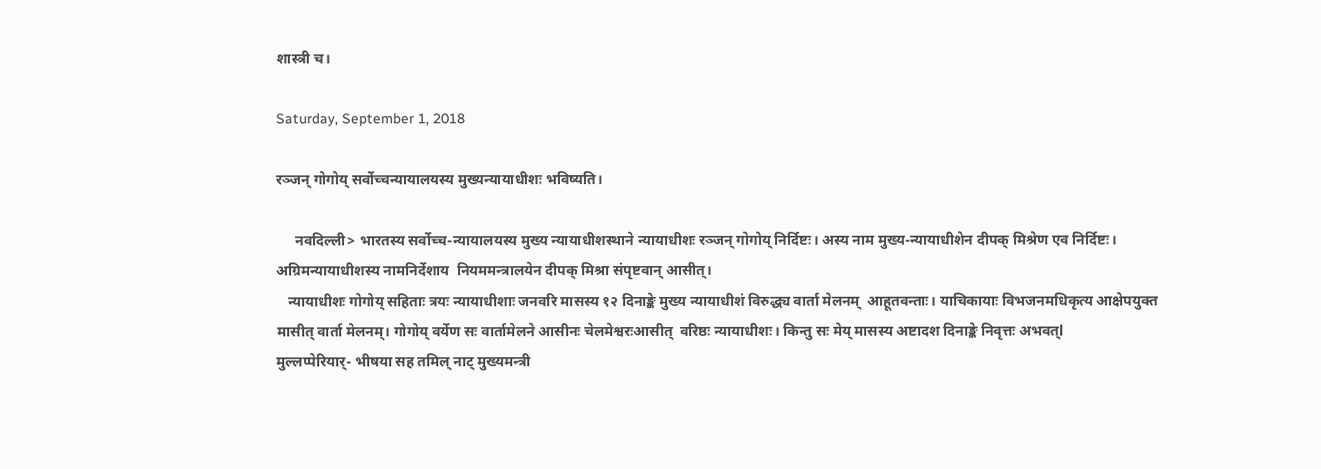शास्त्री च।

Saturday, September 1, 2018

रञ्जन् गोगोय् सर्वोच्चन्यायालयस्य मुख्यन्यायाधीशः भविष्यति।

     नवदिल्ली> भारतस्य सर्वोच्च-न्यायालयस्य मुख्य न्यायाधीशस्थाने न्यायाधीशः रञ्जन् गोगोय् निर्दिष्टः। अस्य नाम मुख्य-न्यायाधीशेन दीपक् मिश्रेण एव निर्दिष्टः। अग्रिमन्यायाधीशस्य नामनिर्देशाय  नियममन्त्रालयेन दीपक् मिश्रा संपृष्टवान् आसीत्।
   न्यायाधीशः गोगोय् सहिताः त्रयः न्यायाधीशाः जनवरि मासस्य १२ दिनाङ्के मुख्य न्यायाधीशं विरुद्ध्य वार्ता मेलनम्  आहूतवन्ताः। याचिकायाः विभजनमधिकृत्य आक्षेपयुक्त मासीत् वार्ता मेलनम्। गोगोय् वर्येण सः वार्तामेलने आसीनः चेलमेश्वरःआसीत्  वरिष्ठः न्यायाधीशः। किन्तु सः मेय् मासस्य अष्टादश दिनाङ्के निवृत्तः अभवत्l
मुल्लप्पेरियार्- भीषया सह तमिल् नाट् मुख्यमन्त्री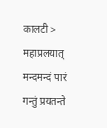कालटी > महाप्रलयात् मन्दमन्दं पारं गन्तुं प्रयतन्ते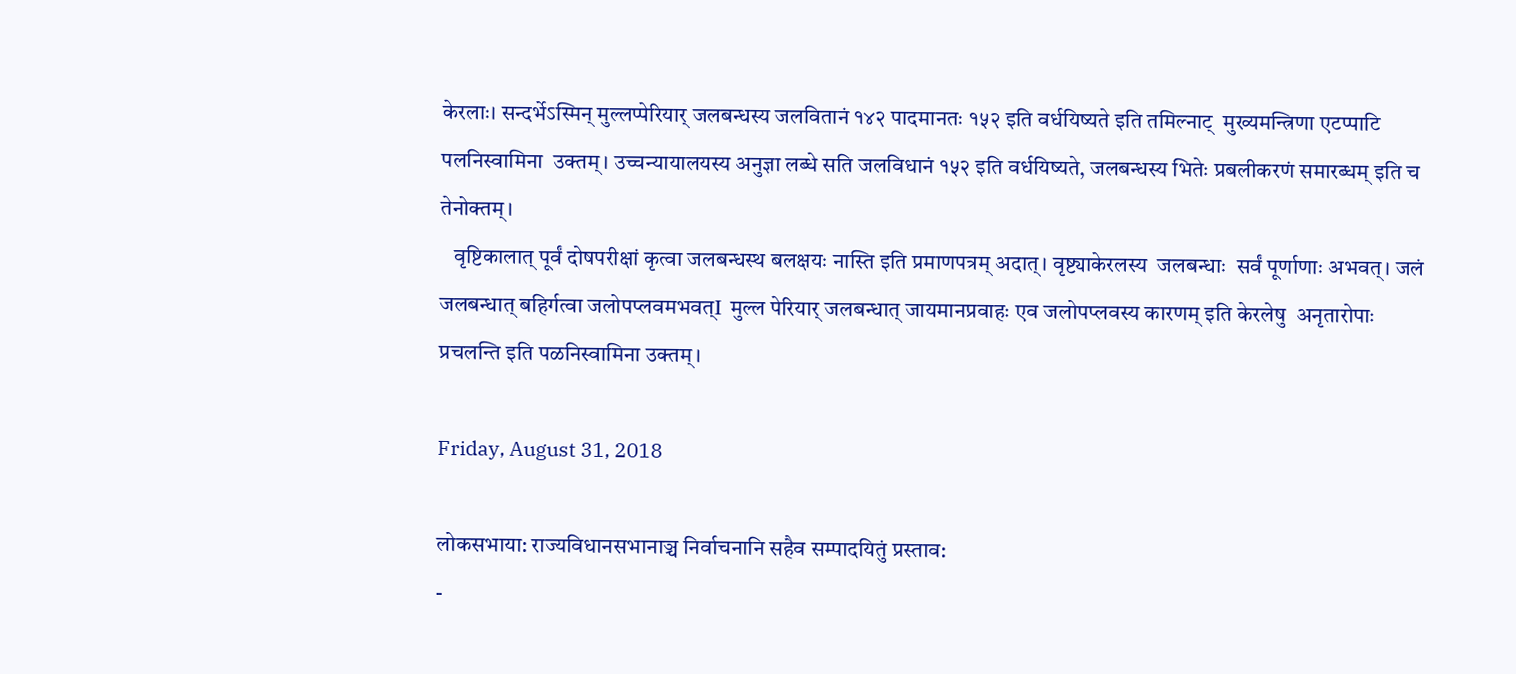केरलाः। सन्दर्भेऽस्मिन् मुल्लप्पेरियार् जलबन्धस्य जलवितानं १४२ पादमानतः १५२ इति वर्धयिष्यते इति तमिल्नाट्  मुख्यमन्त्रिणा एटप्पाटि पलनिस्वामिना  उक्तम्। उच्चन्यायालयस्य अनुज्ञा लब्धे सति जलविधानं १५२ इति वर्धयिष्यते, जलबन्धस्य भितेः प्रबलीकरणं समारब्धम् इति च तेनोक्तम्।
   वृष्टिकालात् पूर्वं दोषपरीक्षां कृत्वा जलबन्धस्थ बलक्षयः नास्ति इति प्रमाणपत्रम् अदात्। वृष्ट्याकेरलस्य  जलबन्धाः  सर्वं पूर्णाणाः अभवत्। जलं जलबन्धात् बहिर्गत्वा जलोपप्लवमभवत्I  मुल्ल पेरियार् जलबन्धात् जायमानप्रवाहः एव जलोपप्लवस्य कारणम् इति केरलेषु  अनृतारोपाः प्रचलन्ति इति पळनिस्वामिना उक्तम्।

Friday, August 31, 2018

लोकसभाया: राज्यविधानसभानाञ्च निर्वाचनानि सहैव सम्पादयितुं प्रस्‍ताव:
-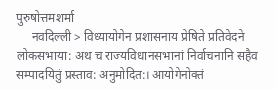पुरुषोत्तमशर्मा
     नवदिल्ली > विध्यायोगेन प्रशासनाय प्रेषिते प्रतिवेदने लोकसभाया: अथ च राज्यविधानसभानां निर्वाचनानि सहैव सम्पादयितुं प्रस्‍ताव: अनुमोदित:। आयोगेनोक्तं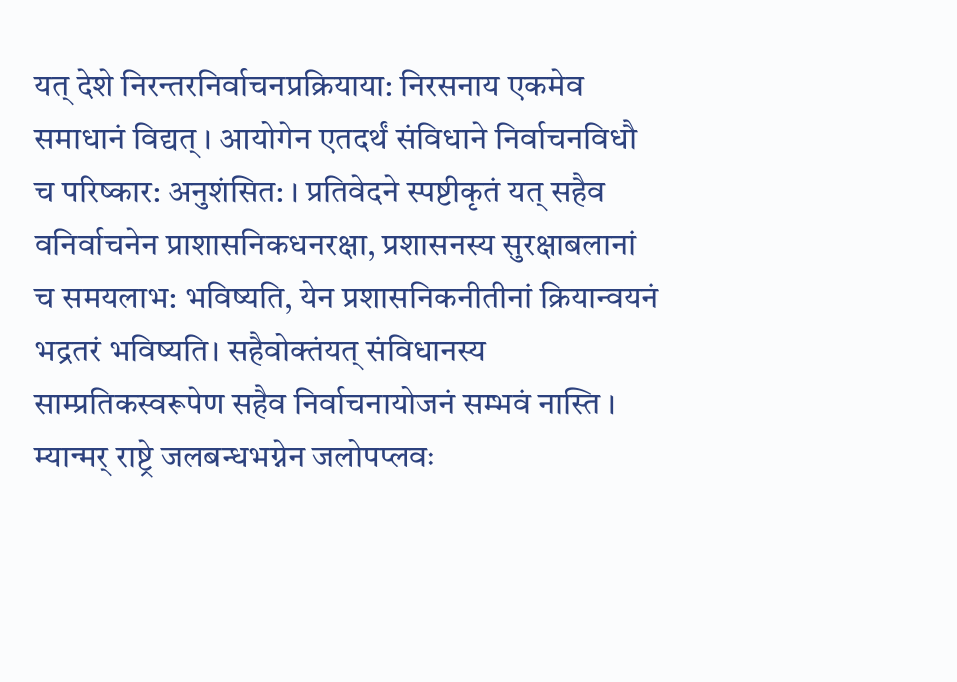यत् देशे निरन्तरनिर्वाचनप्रक्रियाया: निरसनाय एकमेव समाधानं विद्यत् । आयोगेन एतदर्थं संविधाने निर्वाचनविधौ च परिष्कार: अनुशंसित: । प्रतिवेदने स्पष्टीकृतं यत् सहैव वनिर्वाचनेन प्राशासनिकधनरक्षा, प्रशासनस्य सुरक्षाबलानां च समयलाभ: भविष्यति, येन प्रशासनिकनीतीनां क्रियान्‍वयनं भद्रतरं भविष्यति। सहैवोक्तंयत् संविधानस्य साम्प्रतिकस्वरूपेण सहैव निर्वाचनायोजनं सम्भवं नास्ति ।
म्यान्मर् राष्ट्रे जलबन्धभग्नेन जलोपप्लवः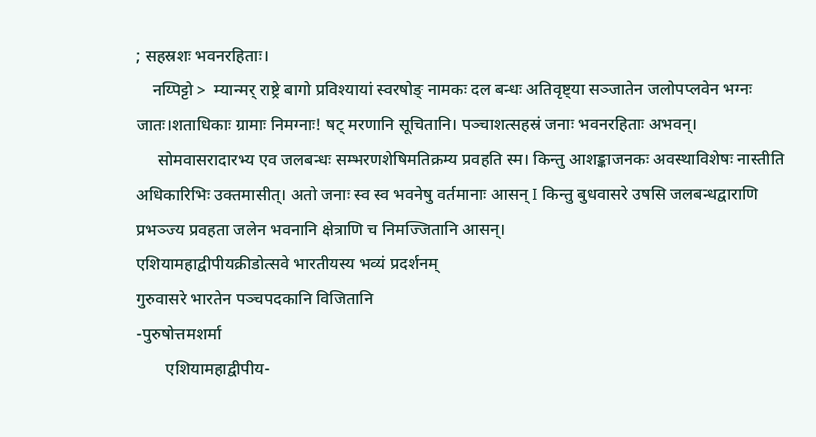; सहस्रशः भवनरहिताः।
    नय्पिट्टो >  म्यान्मर् राष्ट्रे बागो प्रविश्यायां स्वरषोङ् नामकः दल बन्धः अतिवृष्ट्या सञ्जातेन जलोपप्लवेन भग्नः जातः।शताधिकाः ग्रामाः निमग्नाः! षट् मरणानि सूचितानि। पञ्चाशत्सहस्रं जनाः भवनरहिताः अभवन्।
     सोमवासरादारभ्य एव जलबन्धः सम्भरणशेषिमतिक्रम्य प्रवहति स्म। किन्तु आशङ्काजनकः अवस्थाविशेषः नास्तीति अधिकारिभिः उक्तमासीत्। अतो जनाः स्व स्व भवनेषु वर्तमानाः आसन् I किन्तु बुधवासरे उषसि जलबन्धद्वाराणि प्रभञ्ज्य प्रवहता जलेन भवनानि क्षेत्राणि च निमज्जितानि आसन्।
एशियामहाद्वीपीयक्रीडोत्सवे भारतीयस्य भव्यं प्रदर्शनम्
गुरुवासरे भारतेन पञ्चपदकानि विजितानि
-पुरुषोत्तमशर्मा
       एशियामहाद्वीपीय-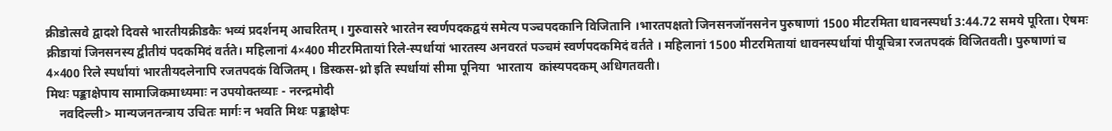क्रीडोत्सवे द्वादशे दिवसे भारतीयक्रीडकैः भव्यं प्रदर्शनम् आचरितम् । गुरुवासरे भारतेन स्वर्णपदकद्वयं समेत्य पञ्चपदकानि विजितानि ।भारतपक्षतो जिनसनजॉनसनेन पुरुषाणां 1500 मीटरमिता धावनस्पर्धा 3:44.72 समये पूरिता। ऐषमः क्रीडायां जिनसनस्य द्वीतीयं पदकमिदं वर्तते। महिलानां 4×400 मीटरमितायां रिले-स्पर्धायां भारतस्य अनवरतं पञ्चमं स्वर्णपदकमिदं वर्तते । महिलानां 1500 मीटरमितायां धावनस्पर्धायां पीयूचित्रा रजतपदकं विजितवती। पुरुषाणां च 4×400 रिले स्पर्धायां भारतीयदलेनापि रजतपदकं विजितम् । डिस्कस-थ्रो इति स्पर्धायां सीमा पूनिया  भारताय  कांस्यपदकम् अधिगतवती।
मिथः पङ्काक्षेपाय सामाजिकमाध्यमाः न उपयोक्तव्याः - नरन्द्रमोदी
    नवदिल्ली> मान्यजनतन्त्राय उचितः मार्गः न भवति मिथः पङ्काक्षेपः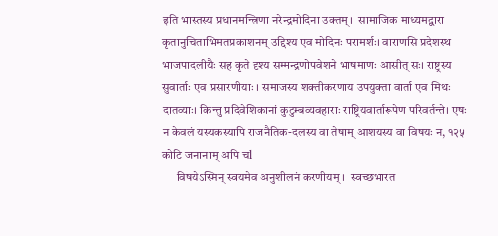इति भास्तस्य प्रधानमन्त्रिणा नरेन्द्रमोदिना उक्तम्।  सामाजिक माध्यमद्वारा कृतानुचिताभिमतप्रकाशनम् उद्दिश्य एव मोदिनः परामर्शः। वाराणसि प्रदेशस्थ भाजपादलीयैः सह कृते दृश्य सम्मन्द्रणोपवेशने भाषमाणः आसीत् सः। राष्ट्रस्य सुवार्ताः एव प्रसारणीयाः । समाजस्य शक्तीकरणाय उपयुक्ता वार्ता एव मिथः दातव्याः। किन्तु प्रदिवेशिकानां कुटुम्बव्यवहाराः राष्ट्रियवार्तारूपेण परिवर्तन्ते। एषः न केवलं यस्यकस्यापि राजनैतिक-दलस्य वा तेषाम् आशयस्य वा विषयः न, १२५ कोटि जनानाम् अपि चl
      विषयेऽस्मिन् स्वयमेव अनुशीलनं करणीयम् ।  स्वच्छभारत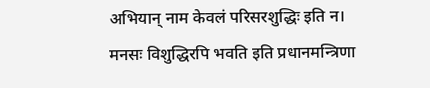अभियान् नाम केवलं परिसरशुद्धिः इति न। मनसः विशुद्धिरपि भवति इति प्रधानमन्त्रिणा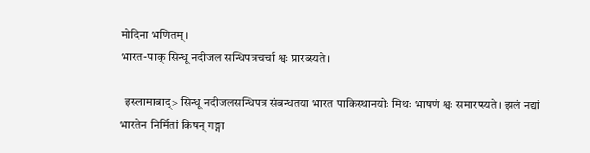मोदिना भणितम्।
भारत-पाक् सिन्धू नदीजल सन्धिपत्रचर्चा श्वः प्रारब्स्यते।

  इस्लामाबाद्> सिन्धू नदीजलसन्धिपत्र संबन्धतया भारत पाकिस्थानयोः मिथः भाषणं श्वः समारप्स्यते। झलं नद्यां भारतेन निर्मितां किषन् गङ्गा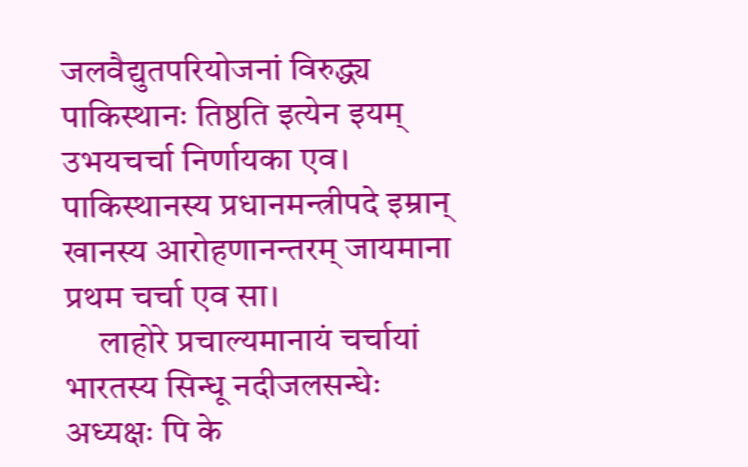जलवैद्युतपरियोजनां विरुद्ध्य पाकिस्थानः तिष्ठति इत्येन इयम् उभयचर्चा निर्णायका एव।  पाकिस्थानस्य प्रधानमन्त्रीपदे इम्रान् खानस्य आरोहणानन्तरम् जायमाना  प्रथम चर्चा एव सा।
     लाहोरे प्रचाल्यमानायं चर्चायां भारतस्य सिन्धू नदीजलसन्धेः अध्यक्षः पि के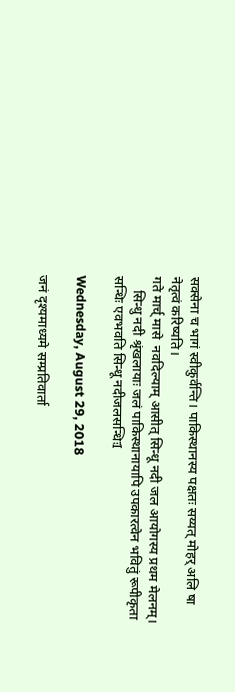सक्सेना च भागं स्वीकुर्वन्ति। पाकिस्थानस्य पक्षतः सय्यत्‌ मोहर् अलि षा नेतृत्वं करिष्यति।
गते मार्च् मासे  नवदिल्याम् आसीत् सिन्धू नदी जल आयोगस्य प्रथम मेलनम्।
    सिन्धु नदी श्रृंखलायाः जलं पाकिस्थानायापि उपकारत्वेन भवितुं रूपीकृता सन्धिः एवभवति सिन्धू नदीजलसन्धिःI

Wednesday, August 29, 2018

जनं दृश्यमाध्यमे सम्प्रतिवार्ता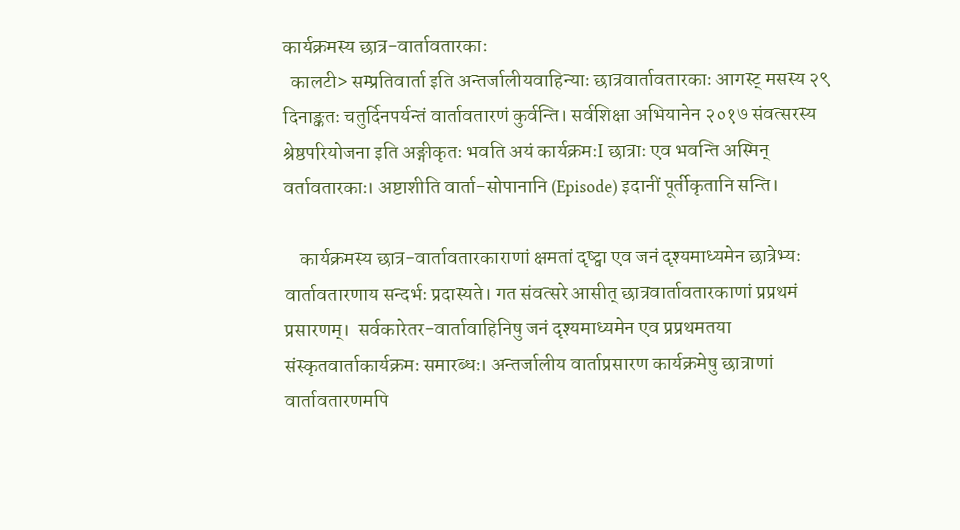कार्यक्रमस्य छात्र-वार्तावतारकाः
  कालटी> सम्प्रतिवार्ता इति अन्तर्जालीयवाहिन्याः छात्रवार्तावतारकाः आगस्ट् मसस्य २९ दिनाङ्कतः चतुर्दिनपर्यन्तं वार्तावतारणं कुर्वन्ति। सर्वशिक्षा अभियानेन २०१७ संवत्सरस्य  श्रेष्ठपरियोजना इति अङ्गीकृतः भवति अयं कार्यक्रमःI छात्राः एव भवन्ति अस्मिन् वर्तावतारकाः। अष्टाशीति वार्ता-सोपानानि (Episode) इदानीं पूर्तीकृतानि सन्ति।

    कार्यक्रमस्य छात्र-वार्तावतारकाराणां क्षमतां दृष्ट्वा एव जनं दृश्यमाध्यमेन छात्रेभ्यः वार्तावतारणाय सन्दर्भः प्रदास्यते। गत संवत्सरे आसीत् छात्रवार्तावतारकाणां प्रप्रथमं प्रसारणम्।  सर्वकारेतर-वार्तावाहिनिषु जनं दृश्यमाध्यमेन एव प्रप्रथमतया  संस्कृतवार्ताकार्यक्रमः समारब्धः। अन्तर्जालीय वार्ताप्रसारण कार्यक्रमेषु छात्राणां वार्तावतारणमपि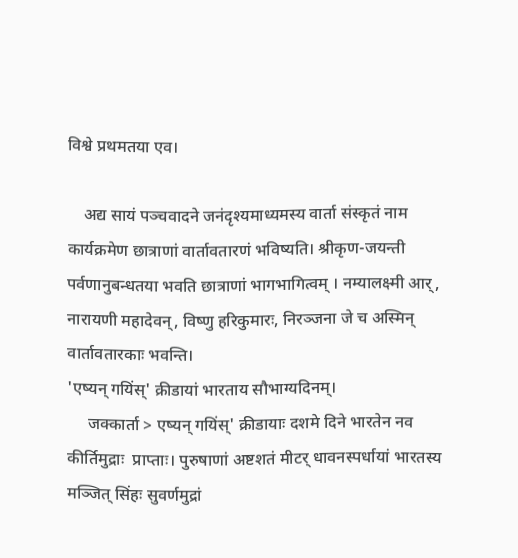विश्वे प्रथमतया एव।

    अद्य सायं पञ्चवादने जनंदृश्यमाध्यमस्य वार्ता संस्कृतं नाम कार्यक्रमेण छात्राणां वार्तावतारणं भविष्यति। श्रीकृण-जयन्ती पर्वणानुबन्धतया भवति छात्राणां भागभागित्वम् । नम्यालक्ष्मी आर्, नारायणी महादेवन्, विष्णु हरिकुमारः, निरञ्जना जे च अस्मिन् वार्तावतारकाः भवन्ति।
'एष्यन् गयिंस्' क्रीडायां भारताय सौभाग्यदिनम्।
     जक्कार्ता > एष्यन् गयिंस्' क्रीडायाः दशमे दिने भारतेन नव कीर्तिमुद्राः  प्राप्ताः। पुरुषाणां अष्टशतं मीटर् धावनस्पर्धायां भारतस्य  मञ्जित् सिंहः सुवर्णमुद्रां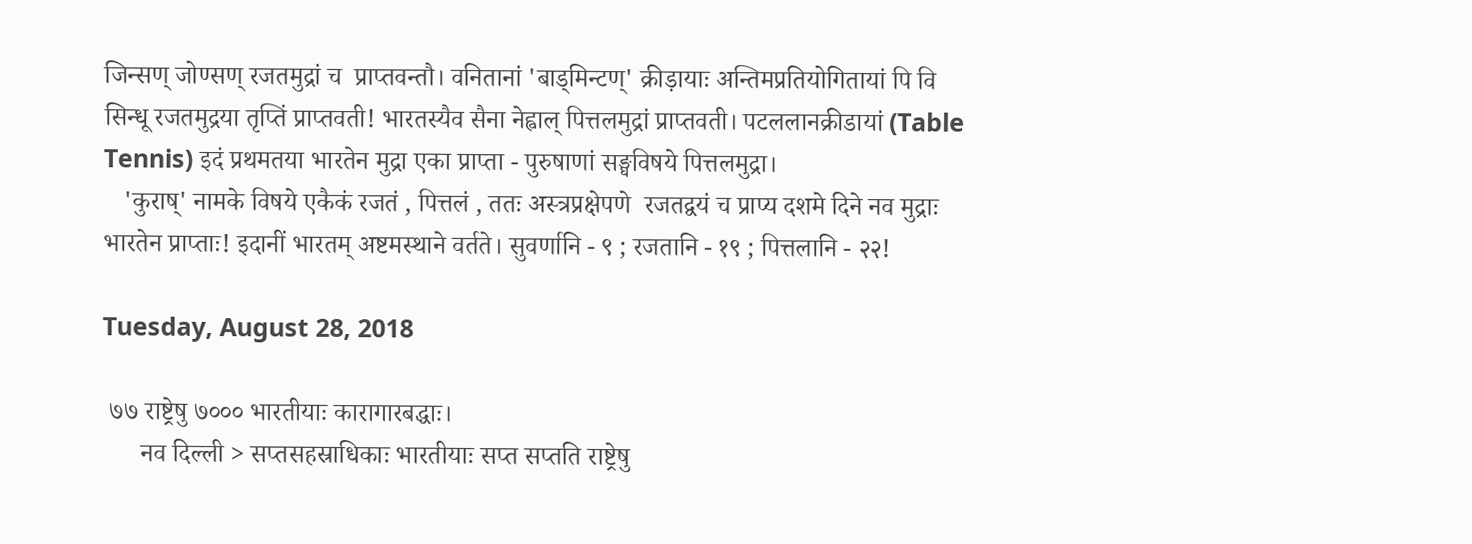जिन्सण् जोण्सण् रजतमुद्रां च  प्राप्तवन्तौ। वनितानां 'बाड्मिन्टण्' क्रीड़ायाः अन्तिमप्रतियोगितायां पि वि सिन्धू रजतमुद्रया तृप्तिं प्राप्तवती! भारतस्यैव सैना नेह्वाल् पित्तलमुद्रां प्राप्तवती। पटललानक्रीडायां (Table Tennis) इदं प्रथमतया भारतेन मुद्रा एका प्राप्ता - पुरुषाणां सङ्घविषये पित्तलमुद्रा।
   'कुराष्' नामके विषये एकैकं रजतं , पित्तलं , ततः अस्त्रप्रक्षेपणे  रजतद्वयं च प्राप्य दशमे दिने नव मुद्राः भारतेन प्राप्ताः! इदानीं भारतम् अष्टमस्थाने वर्तते। सुवर्णानि - ९ ; रजतानि - १९ ; पित्तलानि - २२!

Tuesday, August 28, 2018

 ७७ राष्ट्रेषु ७००० भारतीयाः कारागारबद्धाः।
      नव दिल्ली > सप्तसहस्राधिकाः भारतीयाः सप्त सप्तति राष्ट्रेषु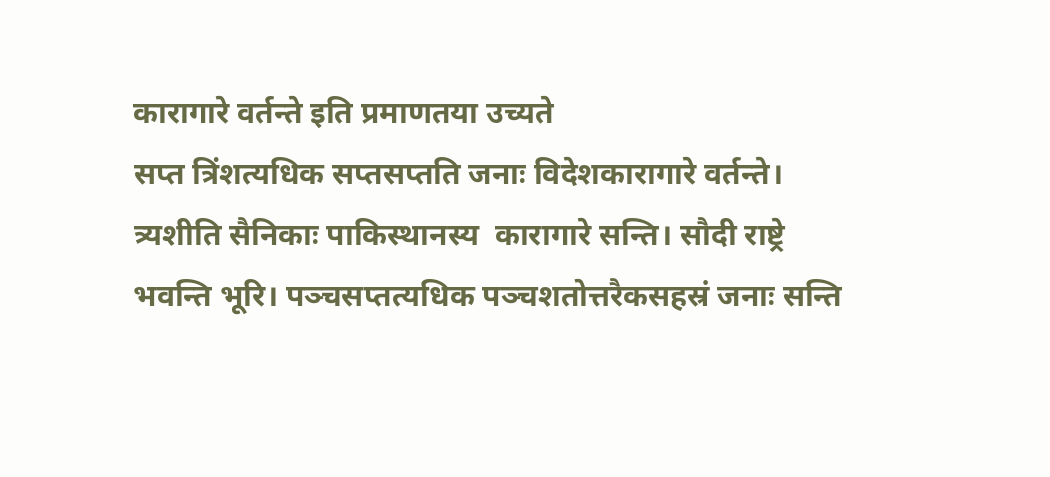कारागारे वर्तन्ते इति प्रमाणतया उच्यते
सप्त त्रिंशत्यधिक सप्तसप्तति जनाः विदेशकारागारे वर्तन्ते। त्र्यशीति सैनिकाः पाकिस्थानस्य  कारागारे सन्ति। सौदी राष्ट्रे भवन्ति भूरि। पञ्चसप्तत्यधिक पञ्चशतोत्तरैकसहस्रं जनाः सन्ति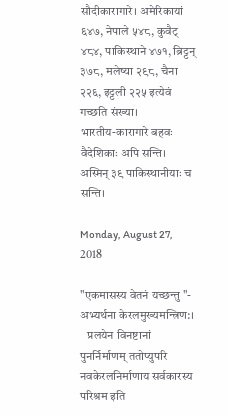सौदीकारागारे। अमेरिकायां ६४७, नेपाले ५४८, कुवैट् ४८४, पाकिस्थाने ४७१, ब्रिट्टन् ३७८, मलेष्या २९८, चैना २२६, इट्टली २२५ इत्येवं गच्छति संख्या।
भारतीय-कारागारे बहवः वैदेशिकाः अपि सन्ति। अस्मिन् ३९ पाकिस्थानीयाः च सन्ति।

Monday, August 27, 2018

"एकमासस्य वेतनं यच्छन्तु "- अभ्यर्थना केरलमुख्यमन्त्रिण:।
   प्रलयेन विनष्टानां पुनर्निर्माणम् ततोप्युपरि नवकेरलनिर्माणाय सर्वकारस्य परिश्रम इति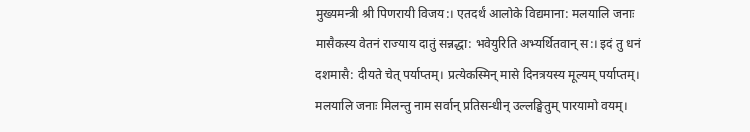मुख्यमन्त्री श्री पिणरायी विजय:। एतदर्थं आलोके विद्यमाना: मलयालि जनाः मासैकस्य वेतनं राज्याय दातुं सन्नद्धा: भवेयुरिति अभ्यर्थितवान् स:। इदं तु धनं दशमासै: दीयते चेत् पर्याप्तम्। प्रत्येकस्मिन् मासे दिनत्रयस्य मूल्यम् पर्याप्तम्। मलयालि जनाः मिलन्तु नाम सर्वान् प्रतिसन्धीन् उल्लङ्घितुम् पारयामो वयम्।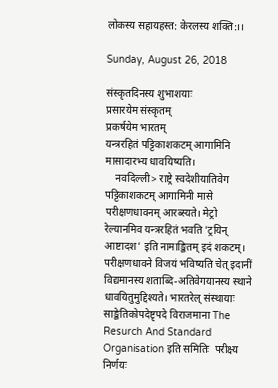लोकस्य सहायहस्त: केरलस्य शक्ति:।।

Sunday, August 26, 2018

संस्कृतदिनस्य शुभाशयाः
प्रसारयेम संस्कृतम्
प्रकर्षयेम भारतम्
यन्त्ररहितं पट्टिकाशकटम् आगामिनि मासादारभ्य धावयिष्यति।
    नवदिल्ली> राष्ट्रे स्वदेशीयातिवेग पट्टिकाशकटम् आगामिनी मासे परीक्षणधावनम् आरब्स्यते। मेट्रो रेल्यानमिव यन्त्ररहितं भवति 'ट्रयिन् आष्टादश' इति नामाङ्कितम् इदं शकटम्। परीक्षणधावने विजयं भविष्यति चेत् इदानीं विद्यमानस्य शताब्दि-अतिवेगयानस्य स्थाने धावयितुमुद्दिश्यते। भारतरेल् संस्थायाः साङ्केतिकोपदेष्टृपदे विराजमाना The Resurch And Standard Organisation इति समितिः  परीक्ष्य निर्णयः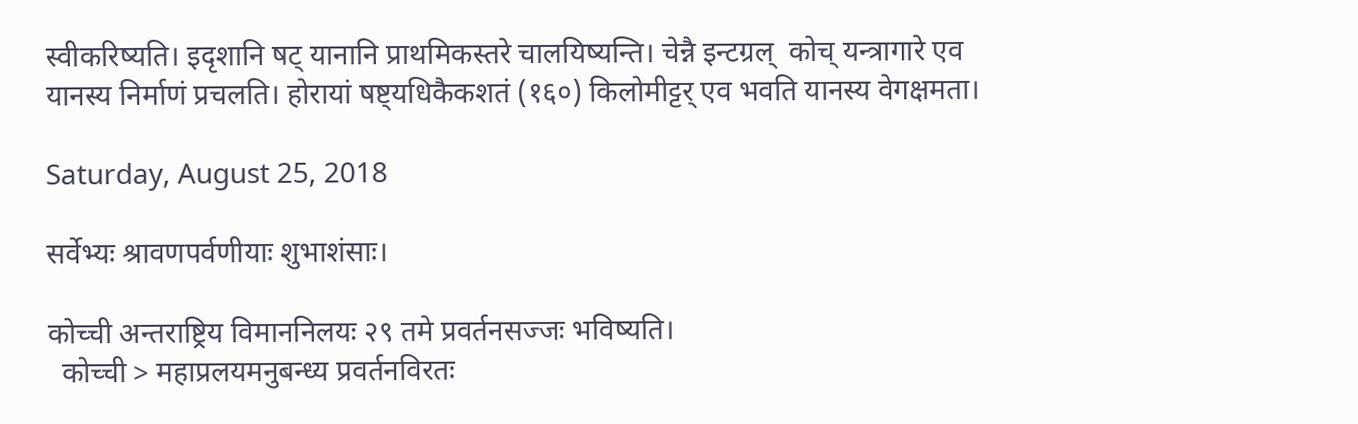स्वीकरिष्यति। इदृशानि षट् यानानि प्राथमिकस्तरे चालयिष्यन्ति। चेन्नै इन्टग्रल्  कोच् यन्त्रागारे एव यानस्य निर्माणं प्रचलति। होरायां षष्ट्यधिकैकशतं (१६०) किलोमीट्टर् एव भवति यानस्य वेगक्षमता।

Saturday, August 25, 2018

सर्वेभ्यः श्रावणपर्वणीयाः शुभाशंसाः।

कोच्ची अन्तराष्ट्रिय विमाननिलयः २९ तमे प्रवर्तनसज्जः भविष्यति।
  कोच्ची > महाप्रलयमनुबन्ध्य प्रवर्तनविरतः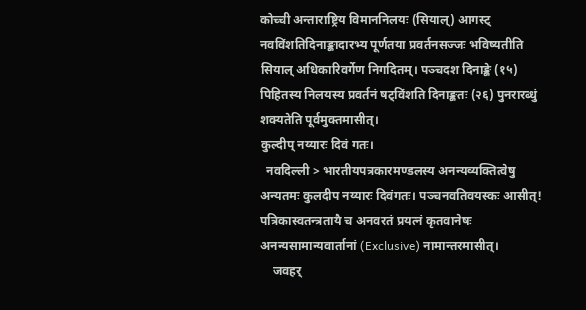कोच्ची अन्ताराष्ट्रिय विमाननिलयः (सियाल्) आगस्ट् नवविंशतिदिनाङ्कादारभ्य पूर्णतया प्रवर्तनसज्जः भविष्यतीति सियाल् अधिकारिवर्गेण निगदितम्। पञ्चदश दिनाङ्के (१५) पिहितस्य निलयस्य प्रवर्तनं षट्विंशति दिनाङ्कतः (२६) पुनरारब्धुं शक्यतेति पूर्वमुक्तमासीत्।
कुल्दीप् नय्यारः दिवं गतः।
  नवदिल्ली > भारतीयपत्रकारमण्डलस्य अनन्यव्यक्तित्वेषु अन्यतमः कुलदीप नय्यारः दिवंगतः। पञ्चनवतिवयस्कः आसीत्! पत्रिकास्वतन्त्रतायै च अनवरतं प्रयत्नं कृतवानेषः अनन्यसामान्यवार्तानां (Exclusive) नामान्तरमासीत्।
    जवहर्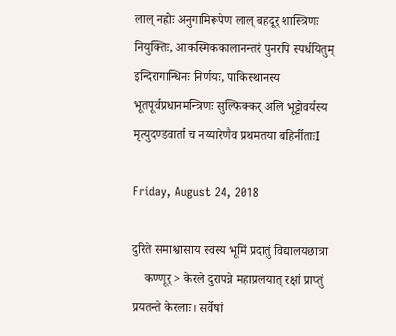लाल् नह्रोः अनुगामिरूपेण लाल् बहदूर् शास्त्रिणः नियुक्तिः, आकस्मिककालानन्तरं पुनरपि स्पर्धयितुम् इन्दिरागान्धिनः निर्णयः, पाकिस्थानस्य भूतपूर्वप्रधानमन्त्रिणः सुल्फिक्कर् अलि भूट्टोवर्यस्य मृत्युदण्डवार्ता च नय्यारेणैव प्रथमतया बहिर्नीताःI

Friday, August 24, 2018

दुरिते समाश्वासाय स्वस्य भूमिं प्रदातुं विद्यालयछात्रा
    कण्णूर् > केरले दुरापन्ने महाप्रलयात् रक्षां प्राप्तुं प्रयतन्ते केरलाः। सर्वेषां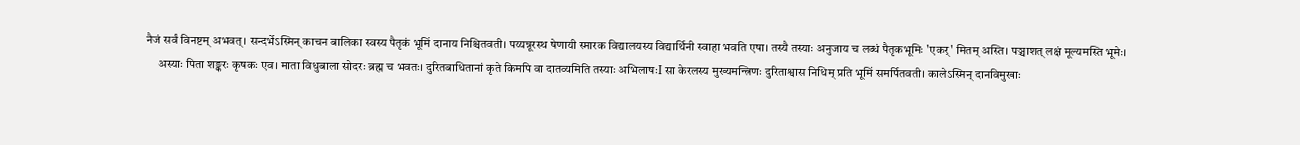नैजं सर्वं विनष्टम् अभवत्। सन्दर्भेऽस्मिन् काचन बालिका स्वस्य पैतृकं भूमिं दानाय निश्चितवती। पय्यन्नूरस्थ षेणायी स्मारक विद्यालयस्य विद्यार्थिनी स्वाहा भवति एषा। तस्यै तस्याः अनुजाय च लब्धं पैतृकभूमिः 'एकर्' मितम् अस्ति। पञ्चाशत् लक्षं मूल्यमस्ति भूमेः।
     अस्याः पिता शङ्करः कृषकः एव। माता विधुबाला सोदरः ब्रह्म च भवतः। दुरितबाधितानां कृते किमपि वा दातव्यमिति तस्याः अभिलाषःI सा केरलस्य मुख्यमन्त्रिणः दुरिताश्वास निधिम् प्रति भूमिं समर्पितवती। कालेऽस्मिन् दानविमुखाः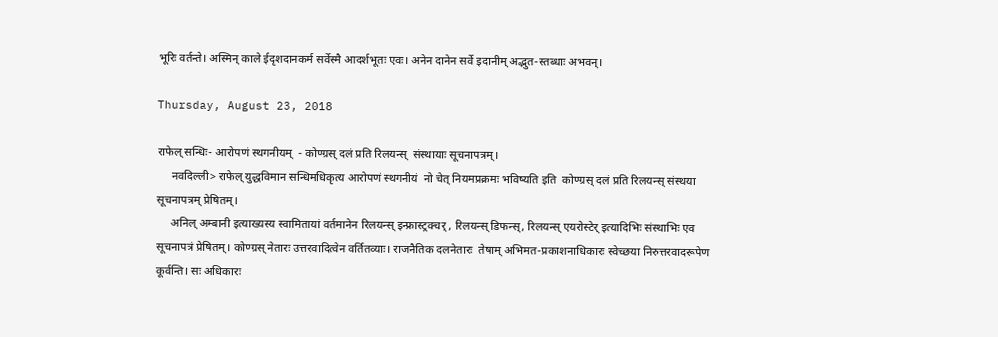भूरिः वर्तन्ते। अस्मिन् काले ईदृशदानकर्म सर्वेस्मै आदर्शभूतः एवः। अनेन दानेन सर्वे इदानीम् अद्भुत-स्तब्धाः अभवन्।

Thursday, August 23, 2018

राफेल् सन्धिः- आरोपणं स्थगनीयम्  - कोण्ग्रस् दलं प्रति रिलयन्स्  संस्थायाः सूचनापत्रम्।
     नवदिल्ली> राफेल् युद्धविमान सन्धिमधिकृत्य आरोपणं स्थगनीयं  नो चेत् नियमप्रक्रमः भविष्यति इति  कोण्ग्रस् दलं प्रति रिलयन्स् संस्थया सूचनापत्रम् प्रेषितम्।
     अनिल् अम्बानी इत्याख्यस्य स्वामितायां वर्तमानेन रिलयन्स् इन्फ्रास्ट्रक्चर् , रिलयन्स् डिफन्स्, रिलयन्स् एयरोस्टेर् इत्यादिभिः संस्थाभिः एव सूचनापत्रं प्रेषितम्। कोण्ग्रस् नेतारः उत्तरवादित्वेन वर्तितव्याः। राजनैतिक दलनेतारः  तेषाम् अभिमत-प्रकाशनाधिकारः स्वेच्छया निरुत्तरवादरूपेण कूर्वन्ति। सः अधिकारः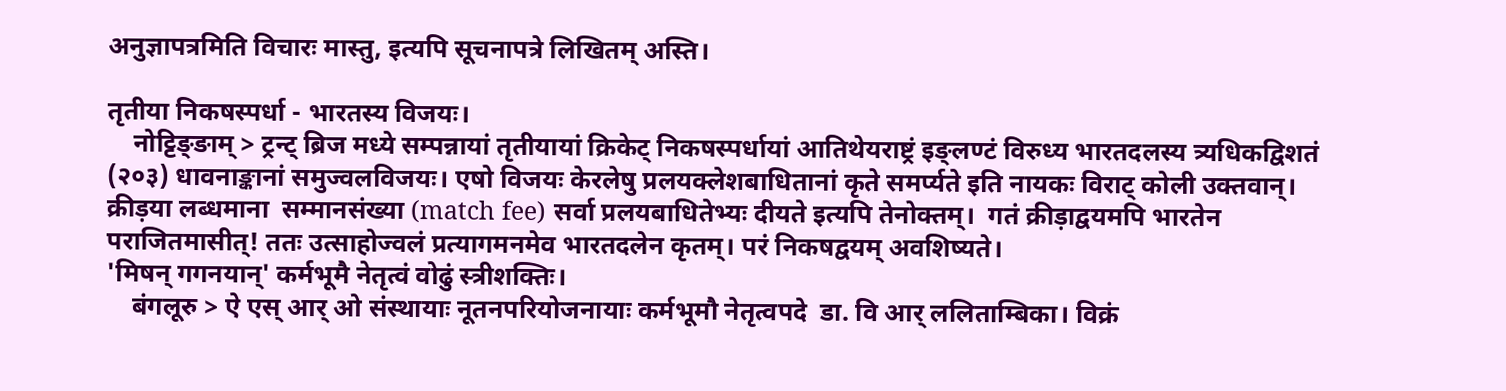अनुज्ञापत्रमिति विचारः मास्तु, इत्यपि सूचनापत्रे लिखितम् अस्ति।

तृतीया निकषस्पर्धा - भारतस्य विजयः।
    नोट्टिङ्ङाम् > ट्रन्ट् ब्रिज मध्ये सम्पन्नायां तृतीयायां क्रिकेट् निकषस्पर्धायां आतिथेयराष्ट्रं इङ्लण्टं विरुध्य भारतदलस्य त्र्यधिकद्विशतं  (२०३) धावनाङ्कानां समुज्वलविजयः। एषो विजयः केरलेषु प्रलयक्लेशबाधितानां कृते समर्प्यते इति नायकः विराट् कोली उक्तवान्। क्रीड़या लब्धमाना  सम्मानसंख्या (match fee) सर्वा प्रलयबाधितेभ्यः दीयते इत्यपि तेनोक्तम्।  गतं क्रीड़ाद्वयमपि भारतेन पराजितमासीत्! ततः उत्साहोज्वलं प्रत्यागमनमेव भारतदलेन कृतम्। परं निकषद्वयम् अवशिष्यते।
'मिषन् गगनयान्' कर्मभूमै नेतृत्वं वोढुं स्त्रीशक्तिः।
    बंगलूरु > ऐ एस् आर् ओ संस्थायाः नूतनपरियोजनायाः कर्मभूमौ नेतृत्वपदे  डा. वि आर् ललिताम्बिका। विक्रं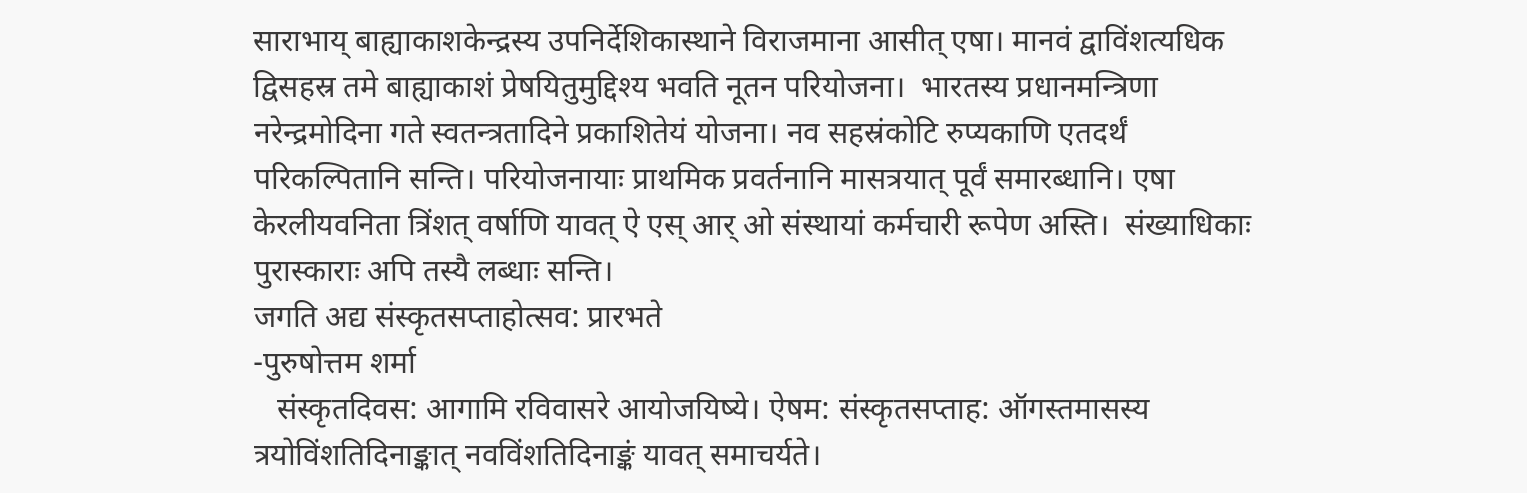साराभाय् बाह्याकाशकेन्द्रस्य उपनिर्देशिकास्थाने विराजमाना आसीत् एषा। मानवं द्वाविंशत्यधिक द्विसहस्र तमे बाह्याकाशं प्रेषयितुमुद्दिश्य भवति नूतन परियोजना।  भारतस्य प्रधानमन्त्रिणा नरेन्द्रमोदिना गते स्वतन्त्रतादिने प्रकाशितेयं योजना। नव सहस्रंकोटि रुप्यकाणि एतदर्थं परिकल्पितानि सन्ति। परियोजनायाः प्राथमिक प्रवर्तनानि मासत्रयात् पूर्वं समारब्धानि। एषा केरलीयवनिता त्रिंशत् वर्षाणि यावत् ऐ एस् आर् ओ संस्थायां कर्मचारी रूपेण अस्ति।  संख्याधिकाः पुरास्काराः अपि तस्यै लब्धाः सन्ति।
जगति अद्य संस्कृतसप्ताहोत्सव: प्रारभते
-पुरुषोत्तम शर्मा
   संस्कृतदिवस: आगामि रविवासरे आयोजयिष्ये। ऐषम: संस्कृतसप्ताह: ऑगस्तमासस्य त्रयोविंशतिदिनाङ्कात् नवविंशतिदिनाङ्कं यावत् समाचर्यते।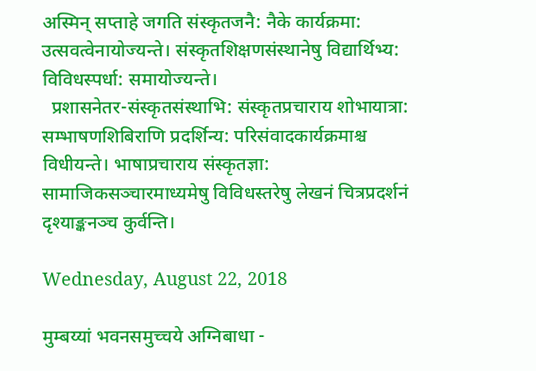अस्मिन् सप्ताहे जगति संस्कृतजनै: नैके कार्यक्रमा: उत्सवत्वेनायोज्यन्ते। संस्कृतशिक्षणसंस्थानेषु विद्यार्थिभ्य: विविधस्पर्धा: समायोज्यन्ते।
  प्रशासनेतर-संस्कृतसंस्थाभि: संस्कृतप्रचाराय शोभायात्रा: सम्भाषणशिबिराणि प्रदर्शिन्य: परिसंवादकार्यक्रमाश्च विधीयन्ते। भाषाप्रचाराय संस्कृतज्ञा: सामाजिकसञ्चारमाध्यमेषु विविधस्तरेषु लेखनं चित्रप्रदर्शनं दृश्याङ्कनञ्च कुर्वन्ति।

Wednesday, August 22, 2018

मुम्बय्यां भवनसमुच्चये अग्निबाधा -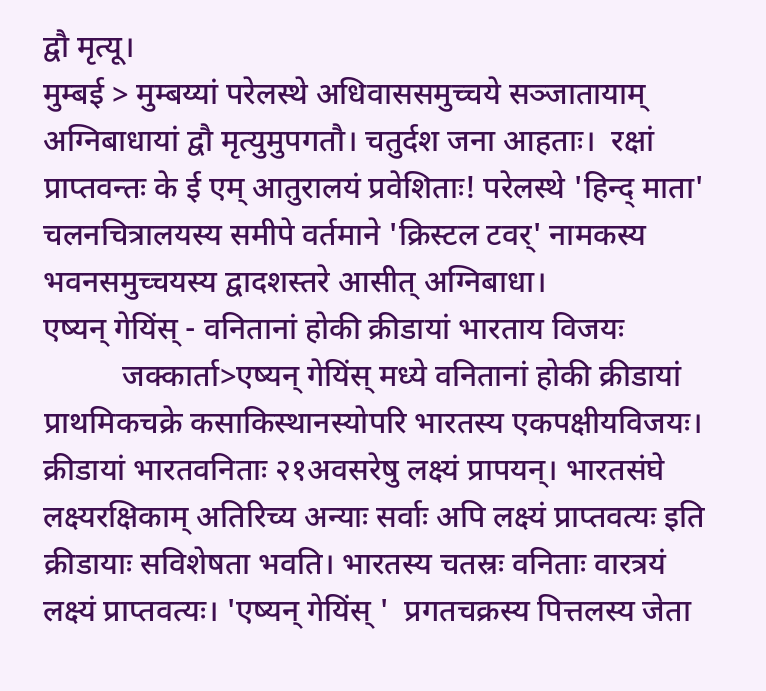द्वौ मृत्यू।
मुम्बई > मुम्बय्यां परेलस्थे अधिवाससमुच्चये सञ्जातायाम् अग्निबाधायां द्वौ मृत्युमुपगतौ। चतुर्दश जना आहताः।  रक्षां प्राप्तवन्तः के ई एम् आतुरालयं प्रवेशिताः! परेलस्थे 'हिन्द् माता' चलनचित्रालयस्य समीपे वर्तमाने 'क्रिस्टल टवर्' नामकस्य भवनसमुच्चयस्य द्वादशस्तरे आसीत् अग्निबाधा।
एष्यन् गेयिंस् - वनितानां होकी क्रीडायां भारताय विजयः
          जक्कार्ता>एष्यन् गेयिंस् मध्ये वनितानां होकी क्रीडायां प्राथमिकचक्रे कसाकिस्थानस्योपरि भारतस्य एकपक्षीयविजयः। क्रीडायां भारतवनिताः २१अवसरेषु लक्ष्यं प्रापयन्। भारतसंघे लक्ष्यरक्षिकाम् अतिरिच्य अन्याः सर्वाः अपि लक्ष्यं प्राप्तवत्‍यः इति क्रीडायाः सविशेषता भवति। भारतस्य चतस्रः वनिताः वारत्रयं लक्ष्यं प्राप्तवत्यः। 'एष्यन् गेयिंस् '  प्रगतचक्रस्य पित्तलस्य जेता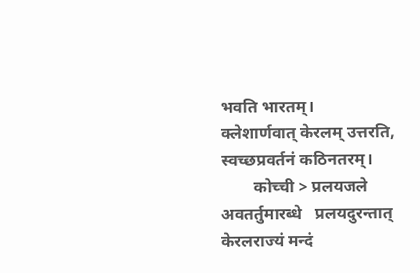भवति भारतम्।
क्लेशार्णवात् केरलम् उत्तरति, स्वच्छप्रवर्तनं कठिनतरम्।
        कोच्ची > प्रलयजले अवतर्तुमारब्धे   प्रलयदुरन्तात् केरलराज्यं मन्दं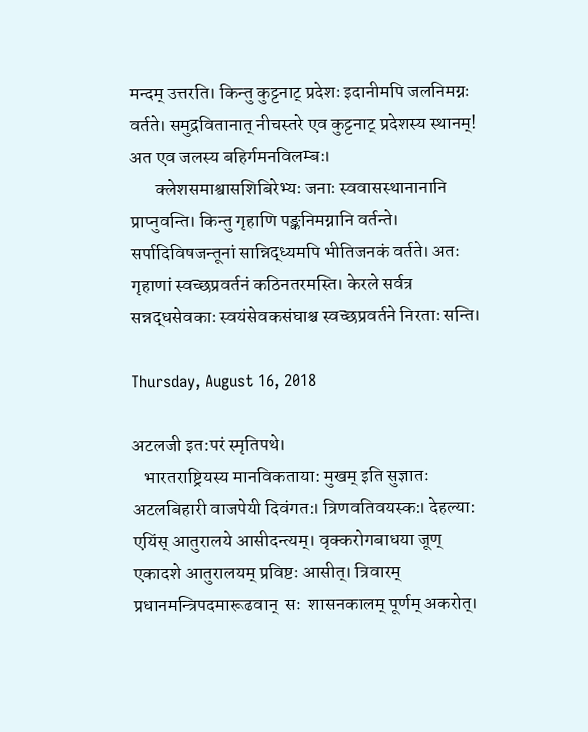मन्दम् उत्तरति। किन्तु कुट्टनाट् प्रदेशः इदानीमपि जलनिमग्नः वर्तते। समुद्रवितानात् नीचस्तरे एव कुट्टनाट् प्रदेशस्य स्थानम्! अत एव जलस्य बहिर्गमनविलम्बः।
       क्लेशसमाश्वासशिबिरेभ्यः जनाः स्ववासस्थानानानि प्राप्नुवन्ति। किन्तु गृहाणि पङ्कनिमग्नानि वर्तन्ते। सर्पादिविषजन्तूनां सान्निद्ध्यमपि भीतिजनकं वर्तते। अतः गृहाणां स्वच्छप्रवर्तनं कठिनतरमस्ति। केरले सर्वत्र सन्नद्धसेवकाः स्वयंसेवकसंघाश्च स्वच्छप्रवर्तने निरताः सन्ति।

Thursday, August 16, 2018

अटलजी इत:परं स्मृतिपथे।
   भारतराष्ट्रियस्य मानविकताया: मुखम् इति सुज्ञातः अटलबिहारी वाजपेयी दिवंगत:। त्रिणवतिवयस्क:। देहल्या: एयिंस् आतुरालये आसीदन्त्यम्। वृक्करोगबाधया जूण् एकादशे आतुरालयम् प्रविष्टः आसीत्। त्रिवारम् प्रधानमन्त्रिपदमारूढवान्  सः  शासनकालम् पूर्णम् अकरोत्।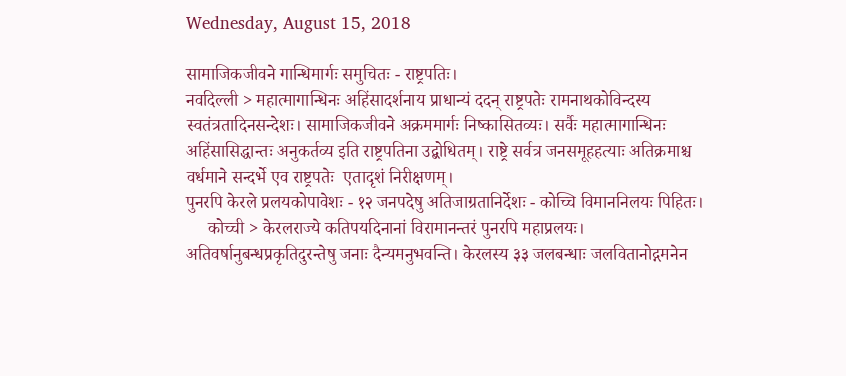Wednesday, August 15, 2018

सामाजिकजीवने गान्धिमार्गः समुचितः - राष्ट्रपतिः।
नवदिल्ली > महात्मागान्धिनः अहिंसादर्शनाय प्राधान्यं ददन् राष्ट्रपतेः रामनाथकोविन्दस्य स्वतंत्रतादिनसन्देशः। सामाजिकजीवने अक्रममार्गः निष्कासितव्यः। सर्वैः महात्मागान्धिनः अहिंसासिद्धान्तः अनुकर्तव्य इति राष्ट्रपतिना उद्बोधितम्। राष्ट्रे सर्वत्र जनसमूहहत्याः अतिक्रमाश्च वर्धमाने सन्दर्भे एव राष्ट्रपतेः  एतादृशं निरीक्षणम्।
पुनरपि केरले प्रलयकोपावेशः - १२ जनपदेषु अतिजाग्रतानिर्देशः - कोच्चि विमाननिलयः पिहितः।
     कोच्ची > केरलराज्ये कतिपयदिनानां विरामानन्तरं पुनरपि महाप्रलयः। अतिवर्षानुबन्धप्रकृतिदुरन्तेषु जनाः दैन्यमनुभवन्ति। केरलस्य ३३ जलबन्धाः जलवितानोद्गमनेन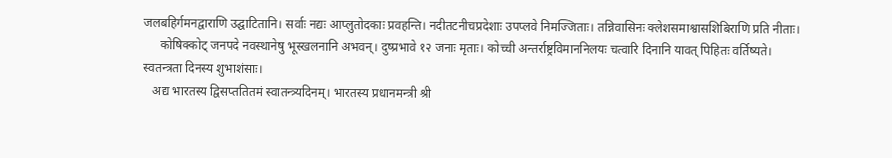जलबहिर्गमनद्वाराणि उद्घाटितानि। सर्वाः नद्यः आप्लुतोदकाः प्रवहन्ति। नदीतटनीचप्रदेशाः उपप्लवे निमज्जिताः। तन्निवासिनः क्लेशसमाश्वासशिबिराणि प्रति नीताः।
     कोषिक्कोट् जनपदे नवस्थानेषु भूस्खलनानि अभवन्। दुष्प्रभावे १२ जनाः मृताः। कोच्ची अन्तर्राष्ट्रविमाननिलयः चत्वारि दिनानि यावत् पिहितः वर्तिष्यते।
स्वतन्त्रता दिनस्य शुभाशंसाः।
   अद्य भारतस्य द्विसप्ततितमं स्वातन्त्र्यदिनम्। भारतस्य प्रधानमन्त्री श्री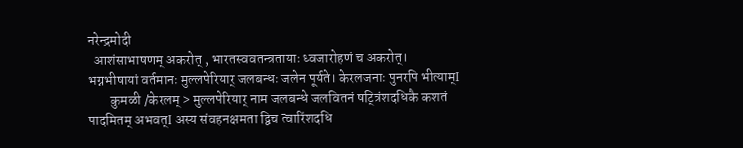नरेन्द्रमोदी
  आशंसाभाषणम् अकरोत्‌ , भारतस्ववतन्त्रतायाः ध्वजारोहणं च अकरोत्।
भग्नभीषायां वर्तमानः मुल्लपेरियार् जलबन्धः जलेन पूर्यते। केरलजनाः पुनरपि भीत्याम्I
        कुमळी /केरलम् > मुल्लपेरियार् नाम जलबन्धे जलवितनं षट्त्रिंशदधिकै कशतं पादमितम् अभवत्I अस्य संवहनक्षमता द्विच त्वारिंशदधि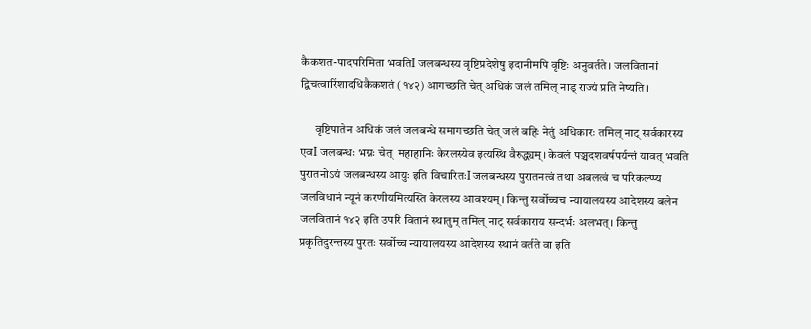कैकशत-पादपरिमिता भवतिI जलबन्धस्य वृष्टिप्रदेशेषु इदानीमपि वृष्टिः अनुवर्तते। जलवितानां द्विचत्वारिंशादधिकैकशतं (१४२) आगच्छति चेत् अधिकं जलं तमिल् नाड् राज्यं प्रति नेष्यति।

      वृष्टिपातेन अधिकं जलं जलबन्धे समागच्छति चेत् जलं बहिः नेतुं अधिकारः तमिल् नाट् सर्वकारस्य एवI जलबन्धः भग्नः चेत्  महाहानिः केरलस्येव इत्यस्थि वैरुद्ध्यम्। केवलं पञ्चदशवर्षपर्यन्तं यावत् भवति पुरातनोऽयं जलबन्धस्य आयुः इति विचारितःI जलबन्धस्य पुरातनत्वं तथा अबलत्वं च परिकल्प्प्य जलविधानं न्यूनं करणीयमित्यस्ति केरलस्य आवश्यम्। किन्तु सर्वोच्चच न्यायालयस्य आदेशस्य बलेन जलवितानं १४२ इति उपरि वितानं स्थातुम् तमिल् नाट् सर्वकाराय सन्दर्भः अलभत्। किन्तु प्रकृतिदुरन्तस्य पुरतः सर्वोच्च न्यायालयस्य आदेशस्य स्थानं वर्तते वा इति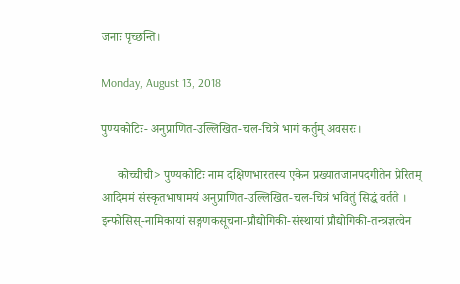जनाः पृच्छन्ति।

Monday, August 13, 2018

पुण्यकोटिः- अनुप्राणित-उल्लिखित-चल-चित्रे भागं कर्तुम् अवसरः।

     कोच्चीची> पुण्यकोटिः नाम दक्षिणभारतस्य एकेन प्रख्यातजानपदगीतेन प्रेरितम् आदिममं संस्कृतभाषामयं अनुप्राणित-उल्लिखित-चल-चित्रं भवितुं सिद्धं वर्तते । इन्फोसिस्-नामिकायां सङ्गणकसूचना-प्रौद्योगिकी-संस्थायां प्रौद्योगिकी-तन्त्रज्ञत्वेन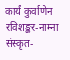कार्यं कुर्वाणेन रविशङ्कर-नाम्ना संस्कृत-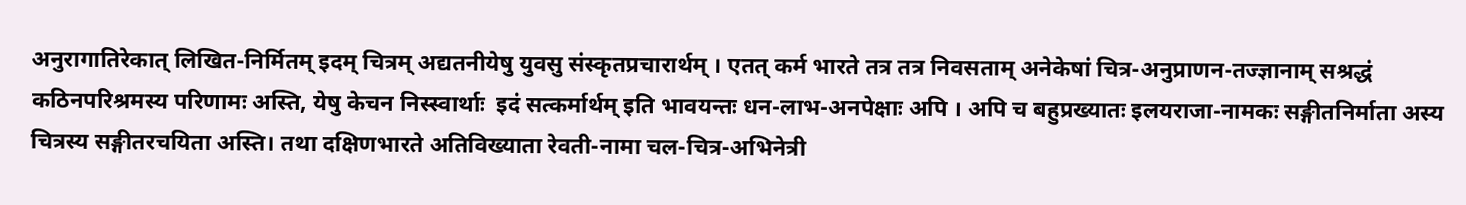अनुरागातिरेकात् लिखित-निर्मितम् इदम् चित्रम् अद्यतनीयेषु युवसु संस्कृतप्रचारार्थम् । एतत् कर्म भारते तत्र तत्र निवसताम् अनेकेषां चित्र-अनुप्राणन-तज्ज्ञानाम् सश्रद्धं कठिनपरिश्रमस्य परिणामः अस्ति, येषु केचन निस्स्वार्थाः  इदं सत्कर्मार्थम् इति भावयन्तः धन-लाभ-अनपेक्षाः अपि । अपि च बहुप्रख्यातः इलयराजा-नामकः सङ्गीतनिर्माता अस्य चित्रस्य सङ्गीतरचयिता अस्ति। तथा दक्षिणभारते अतिविख्याता रेवती-नामा चल-चित्र-अभिनेत्री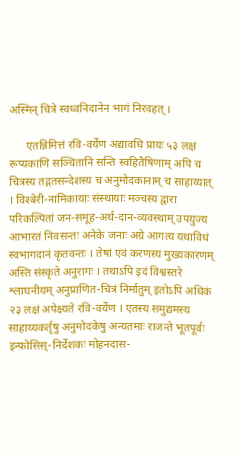अस्मिन् चित्रे स्वध्वनिदानेन भागं निरवहत् ।

      एतन्निमित्तं रवि-वर्येण अद्यावधि प्रायः ५३ लक्षं रूप्यकाणि सञ्चितानि सन्ति स्वहितैषिणाम् अपि च चित्रस्य तद्गतसन्देशस्य च अनुमोदकानाम् च साहाय्यात् । विश्बेरी-नामिकायाः संस्थायाः मञ्चस्य द्वारा परिकल्पितां जन-समूह-अर्थ-दान-व्यवस्थाम् उपयुज्य आभारतं निवसन्तः अनेके जनाः अग्रे आगत्य यथाविधं स्वभागदानं कृतवन्तः । तेषां एवं करणस्य मुख्यकारणम् अस्ति संस्कृते अनुरागः । तथाऽपि इदं विश्वस्तरे श्लाघनीयम् अनुप्राणित-चित्रं निर्मातुम् इतोऽपि अधिकं २३ लक्षं अपेक्ष्यते रवि-वर्येण । एतस्य समुद्यमस्य साहाय्यकर्तृषु अनुमोदकेषु अन्यतमाः राजन्ते भूतपूर्वः इन्फ़ोसिस्-निर्देशकः मोहनदास-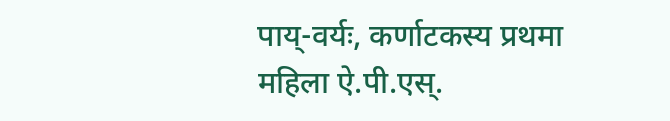पाय्-वर्यः, कर्णाटकस्य प्रथमा महिला ऐ.पी.एस्.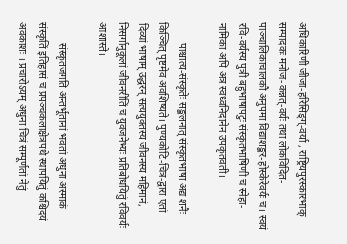अधिकारिणी जीजा-हरिसिङ्ग्-वर्या , राष्ट्रियपुरस्कारभाक् सम्पादकः मनोज-कन्नत्-वर्यः तथा लोकविदित-पाञ्चालिकाचालकौ अनुपमा विद्याशङ्कर-होस्केरेवर्यः च। स्वयं रवि-वर्यस्य पुत्री बहुभाषापटुः संस्कृतभाषिणी च स्नेहा-नामिका अपि अत्र स्वध्वनिदानेन उपकृतवती।

        पाश्चात्य-संस्कृतेः सङ्कलनात् संस्कृतभाषा अद्य शनैः  किञ्चित् पृष्टमेव अवशिष्यते। पुण्यकोटि-चित्र-द्वारा एतां दिव्यां भाषाम् उद्धरन् सत्ययुक्तस्य जीवनस्य महिमानं, निसर्गानुकूलां जीवनरीतिं च युवजनेभ्यः प्रतिबोधयितुं रविवर्यः आशास्ते।

        संस्कृतजगति अन्तर्भूतानां भवतां अधुना अस्माकं संस्कृतिं इतिहासं च प्रपञ्चकलाक्षेत्रपथे स्थापयितुं कश्चिदयं अवकाशः । प्रचारोऽयम् अधुना चित्रं सम्पूर्णतां नेतुं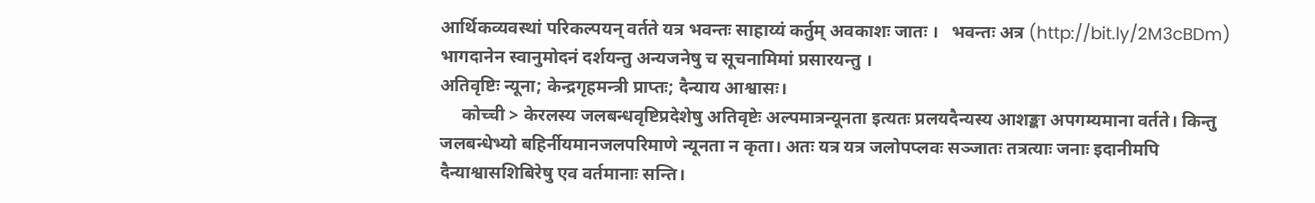आर्थिकव्यवस्थां परिकल्पयन् वर्तते यत्र भवन्तः साहाय्यं कर्तुम् अवकाशः जातः ।   भवन्तः अत्र (http://bit.ly/2M3cBDm) भागदानेन स्वानुमोदनं दर्शयन्तु अन्यजनेषु च सूचनामिमां प्रसारयन्तु ।
अतिवृष्टिः न्यूना; केन्द्रगृहमन्त्री प्राप्तः; दैन्याय आश्वासः।
     कोच्ची > केरलस्य जलबन्धवृष्टिप्रदेशेषु अतिवृष्टेः अल्पमात्रन्यूनता इत्यतः प्रलयदैन्यस्य आशङ्का अपगम्यमाना वर्तते। किन्तु जलबन्धेभ्यो बहिर्नीयमानजलपरिमाणे न्यूनता न कृता। अतः यत्र यत्र जलोपप्लवः सञ्जातः तत्रत्याः जनाः इदानीमपि दैन्याश्वासशिबिरेषु एव वर्तमानाः सन्ति।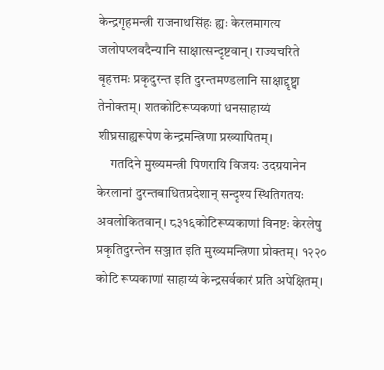केन्द्रगृहमन्त्री राजनाथसिंहः ह्यः केरलमागत्य जलोपप्लवदैन्यानि साक्षात्सन्दृष्टवान्। राज्यचरिते बृहत्तमः प्रकृदुरन्त इति दुरन्तमण्डलानि साक्षाद्दृष्ट्वा तेनोक्तम्। शतकोटिरूप्यकणां धनसाहाय्यं  शीघ्रसाह्यरूपेण केन्द्रमन्त्रिणा प्रख्यापितम्।
     गतदिने मुख्यमन्त्री पिणरायि विजयः उदग्रयानेन केरलानां दुरन्तबाधितप्रदेशान् सन्दृश्य स्थितिगतयः अवलोकितवान्। ८३१६कोटिरूप्यकाणां विनष्टः केरलेषु प्रकृतिदुरन्तेन सञ्जात इति मुख्यमन्त्रिणा प्रोक्तम्। १२२० कोटि रूप्यकाणां साहाय्यं केन्द्रसर्वकारं प्रति अपेक्षितम्।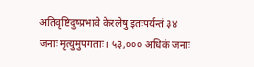अतिवृष्टिदुष्प्रभावे केरलेषु इतःपर्यन्तं ३४ जनाः मृत्युमुपगताः। ५३,००० अधिकं जनाः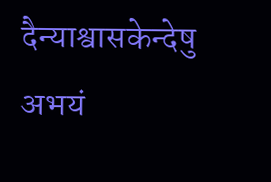दैन्याश्वासकेन्देषु अभयं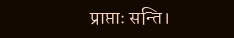प्राप्ताः सन्ति।